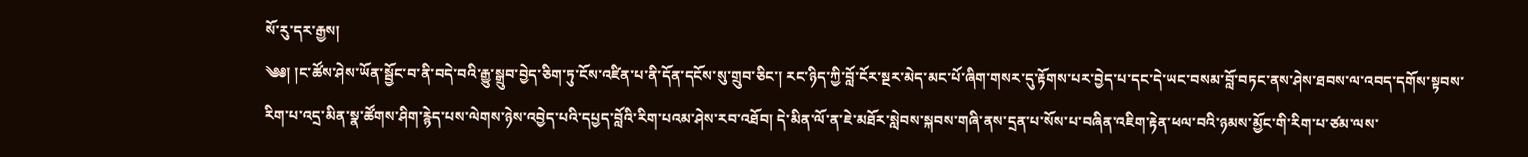སོ་རུ་དར་རྒྱས།
༄༅། །ང་ཚོས་ཤེས་ཡོན་སྦྱོང་བ་ནི་བདེ་བའི་རྒྱུ་སྒྲུབ་བྱེད་ཅིག་ཏུ་ངོས་འཛིན་པ་ནི་དོན་དངོས་སུ་གྲུབ་ཅིང་། རང་ཉིད་ཀྱི་བློ་ངོར་སྔར་མེད་མང་པོ་ཞིག་གསར་དུ་རྟོགས་པར་བྱེད་པ་དང་དེ་ཡང་བསམ་བློ་བཏང་ནས་ཤེས་ཐབས་ལ་འབད་དགོས་སྟབས་རིག་པ་འདྲ་མིན་སྣ་ཚོགས་ཤིག་རྙེད་པས་ལེགས་ཉེས་འབྱེད་པའི་དཔྱད་བློའི་རིག་པའམ་ཤེས་རབ་འཐོབ། དེ་མིན་ལོ་ན་ཇེ་མཐོར་སླེབས་སྐབས་གཞི་ནས་དྲན་པ་སོས་པ་བཞིན་འཇིག་རྟེན་ཕལ་བའི་ཉམས་མྱོང་གི་རིག་པ་ཙམ་ལས་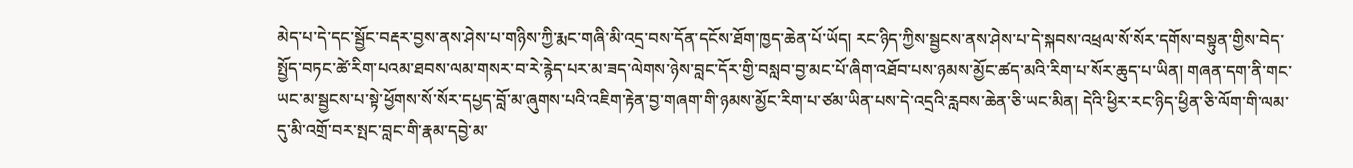མེད་པ་དེ་དང་སྦྱོང་བརྡར་བྱས་ནས་ཤེས་པ་གཉིས་ཀྱི་རྨང་གཞི་མི་འདྲ་བས་དོན་དངོས་ཐོག་ཁྱད་ཆེན་པོ་ཡོད། རང་ཉིད་ཀྱིས་སྦྱངས་ནས་ཤེས་པ་དེ་སྐབས་འཕྲལ་སོ་སོར་དགོས་བསྟུན་གྱིས་བེད་སྤྱོད་བཏང་ཚེ་རིག་པའམ་ཐབས་ལམ་གསར་བ་རེ་རྙེད་པར་མ་ཟད་ལེགས་ཉེས་བླང་དོར་གྱི་བསླབ་བྱ་མང་པོ་ཞིག་འཐོབ་པས་ཉམས་མྱོང་ཚད་མའི་རིག་པ་སོར་ཆུད་པ་ཡིན། གཞན་དག་ནི་གང་ཡང་མ་སྦྱངས་པ་སྟེ་ཕྱོགས་སོ་སོར་དཔྱད་བློ་མ་ཞུགས་པའི་འཇིག་རྟེན་བྱ་གཞག་གི་ཉམས་མྱོང་རིག་པ་ཙམ་ཡིན་པས་དེ་འདྲའི་རླབས་ཆེན་ཅི་ཡང་མིན། དེའི་ཕྱིར་རང་ཉིད་ཕྱིན་ཅི་ལོག་གི་ལམ་དུ་མི་འགྲོ་བར་སྤང་བླང་གི་རྣམ་དབྱེ་མ་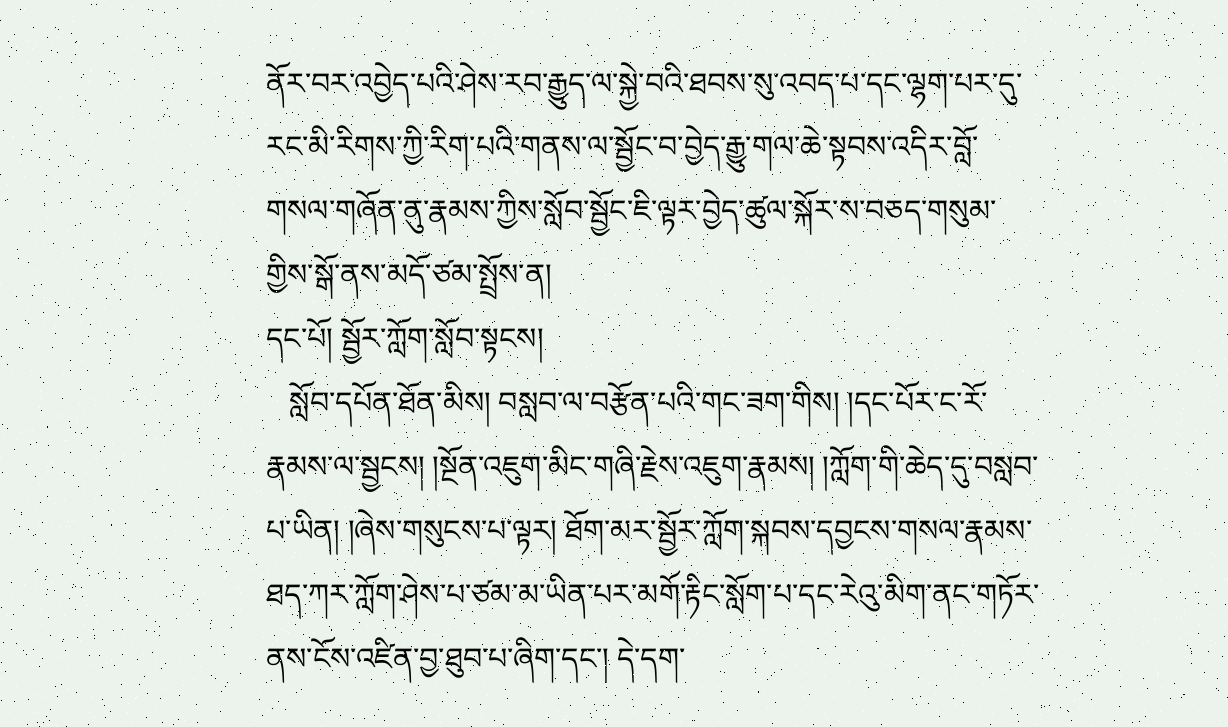ནོར་བར་འབྱེད་པའི་ཤེས་རབ་རྒྱུད་ལ་སྐྱེ་བའི་ཐབས་སུ་འབད་པ་དང་ལྷག་པར་དུ་རང་མི་རིགས་ཀྱི་རིག་པའི་གནས་ལ་སྦྱོང་བ་བྱེད་རྒྱུ་གལ་ཆེ་སྟབས་འདིར་བློ་གསལ་གཞོན་ནུ་རྣམས་ཀྱིས་སློབ་སྦྱོང་ཇི་ལྟར་བྱེད་ཚུལ་སྐོར་ས་བཅད་གསུམ་གྱིས་སྒོ་ནས་མདོ་ཙམ་སྤྲོས་ན།
དང་པོ། སྦྱོར་ཀློག་སློབ་སྟངས།
   སློབ་དཔོན་ཐོན་མིས། བསླབ་ལ་བརྩོན་པའི་གང་ཟག་གིས། །དང་པོར་ང་རོ་རྣམས་ལ་སྦྱངས། །སྔོན་འཇུག་མིང་གཞི་རྗེས་འཇུག་རྣམས། །ཀློག་གི་ཆེད་དུ་བསླབ་པ་ཡིན། །ཞེས་གསུངས་པ་ལྟར། ཐོག་མར་སྦྱོར་ཀློག་སྐབས་དབྱངས་གསལ་རྣམས་ཐད་ཀར་ཀློག་ཤེས་པ་ཙམ་མ་ཡིན་པར་མགོ་རྟིང་སློག་པ་དང་རེའུ་མིག་ནང་གཏོར་ནས་ངོས་འཛིན་བྱ་ཐུབ་པ་ཞིག་དང་། དེ་དག་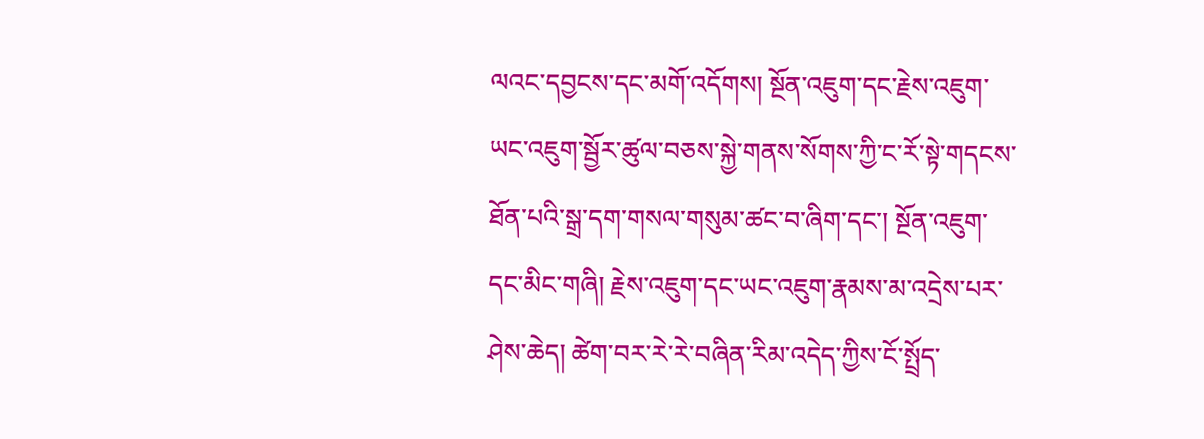ལའང་དབྱངས་དང་མགོ་འདོགས། སྔོན་འཇུག་དང་རྗེས་འཇུག་ཡང་འཇུག་སྦྱོར་ཚུལ་བཅས་སྐྱེ་གནས་སོགས་ཀྱི་ང་རོ་སྟེ་གདངས་ཐོན་པའི་སྒྲ་དག་གསལ་གསུམ་ཚང་བ་ཞིག་དང་། སྔོན་འཇུག་དང་མིང་གཞི། རྗེས་འཇུག་དང་ཡང་འཇུག་རྣམས་མ་འདྲེས་པར་ཤེས་ཆེད། ཚེག་བར་རེ་རེ་བཞིན་རིམ་འདེད་ཀྱིས་ངོ་སྤྲོད་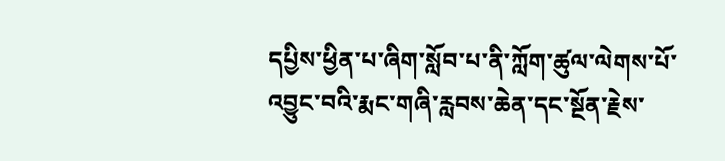དཔྱིས་ཕྱིན་པ་ཞིག་སློབ་པ་ནི་ཀློག་ཚུལ་ལེགས་པོ་འབྱུང་བའི་རྨང་གཞི་རླབས་ཆེན་དང་སྔོན་རྗེས་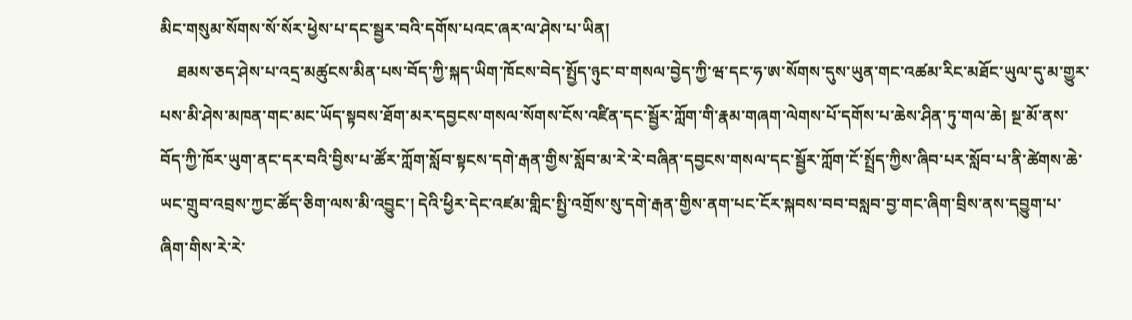མིང་གསུམ་སོགས་སོ་སོར་ཕྱེས་པ་དང་སྦྱར་བའི་དགོས་པའང་ཞར་ལ་ཤེས་པ་ཡིན།
    ཐམས་ཅད་ཤེས་པ་འདྲ་མཚུངས་མིན་པས་བོད་ཀྱི་སྐད་ཡིག་ཁོངས་བེད་སྤྱོད་ཉུང་བ་གསལ་བྱེད་ཀྱི་ཝ་དང་ཧ་ཨ་སོགས་དུས་ཡུན་གང་འཚམ་རིང་མཐོང་ཡུལ་དུ་མ་གྱུར་པས་མི་ཤེས་མཁན་གང་མང་ཡོད་སྟབས་ཐོག་མར་དབྱངས་གསལ་སོགས་ངོས་འཛིན་དང་སྦྱོར་ཀློག་གི་རྣམ་གཞག་ལེགས་པོ་དགོས་པ་ཆེས་ཤིན་ཏུ་གལ་ཆེ། སྔ་མོ་ནས་བོད་ཀྱི་ཁོར་ཡུག་ནང་དར་བའི་བྱིས་པ་ཚོར་ཀློག་སློབ་སྟངས་དགེ་རྒན་གྱིས་སློབ་མ་རེ་རེ་བཞིན་དབྱངས་གསལ་དང་སྦྱོར་ཀློག་ངོ་སྤྲོད་ཀྱིས་ཞིབ་པར་སློབ་པ་ནི་ཚེགས་ཆེ་ཡང་གྲུབ་འབྲས་ཀྱང་ཚོད་ཅིག་ལས་མི་འབྱུང་། དེའི་ཕྱིར་དེང་འཛམ་གླིང་སྤྱི་འགྲོས་སུ་དགེ་རྒན་གྱིས་ནག་པང་ངོར་སྐབས་བབ་བསླབ་བྱ་གང་ཞིག་བྲིས་ནས་དབྱུག་པ་ཞིག་གིས་རེ་རེ་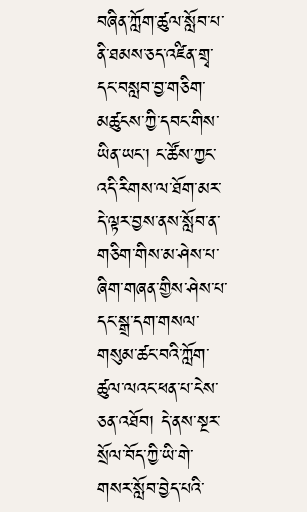བཞིན་ཀློག་ཚུལ་སློབ་པ་ནི་ཐམས་ཅད་འཛིན་གྲྭ་དང་བསླབ་བྱ་གཅིག་མཚུངས་ཀྱི་དབང་གིས་ཡིན་ཡང་། ང་ཚོས་ཀྱང་འདི་རིགས་ལ་ཐོག་མར་དེ་ལྟར་བྱས་ནས་སློབ་ན་གཅིག་གིས་མ་ཤེས་པ་ཞིག་གཞན་གྱིས་ཤེས་པ་དང་སྒྲ་དག་གསལ་གསུམ་ཚང་བའི་ཀློག་ཚུལ་ལའང་ཕན་པ་ངེས་ཅན་འཐོབ། དེ་ནས་སྔར་སྲོལ་བོད་ཀྱི་ཡི་གེ་གསར་སློབ་བྱེད་པའི་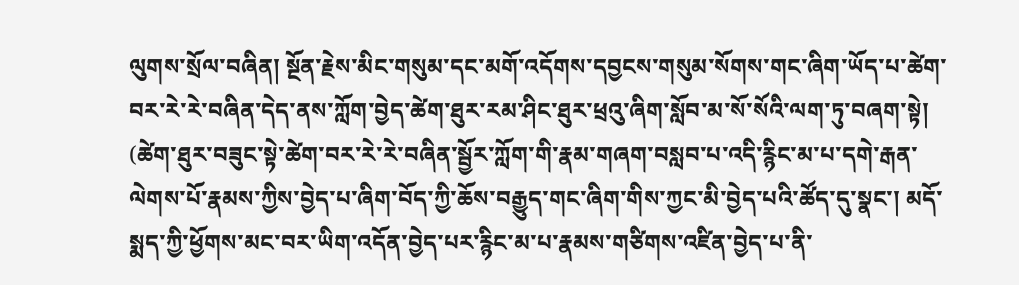ལུགས་སྲོལ་བཞིན། སྔོན་རྗེས་མིང་གསུམ་དང་མགོ་འདོགས་དབྱངས་གསུམ་སོགས་གང་ཞིག་ཡོད་པ་ཚེག་བར་རེ་རེ་བཞིན་དེད་ནས་ཀློག་བྱེད་ཚེག་ཐུར་རམ་ཤིང་ཐུར་ཕྲའུ་ཞིག་སློབ་མ་སོ་སོའི་ལག་ཏུ་བཞག་སྟེ། (ཚེག་ཐུར་བཟུང་སྟེ་ཚེག་བར་རེ་རེ་བཞིན་སྦྱོར་ཀློག་གི་རྣམ་གཞག་བསླབ་པ་འདི་རྙིང་མ་པ་དགེ་རྒན་ལེགས་པོ་རྣམས་ཀྱིས་བྱེད་པ་ཞིག་བོད་ཀྱི་ཆོས་བརྒྱུད་གང་ཞིག་གིས་ཀྱང་མི་བྱེད་པའི་ཚོད་དུ་སྣང་། མདོ་སྨད་ཀྱི་ཕྱོགས་མང་བར་ཡིག་འདོན་བྱེད་པར་རྙིང་མ་པ་རྣམས་གཙིགས་འཛིན་བྱེད་པ་ནི་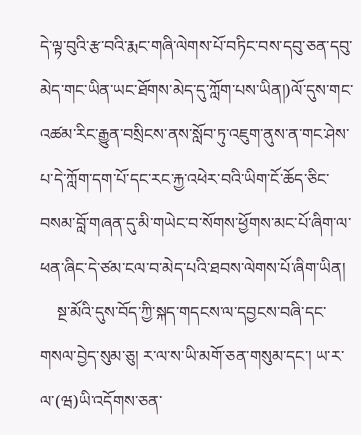དེ་ལྟ་བུའི་རྩ་བའི་རྨང་གཞི་ལེགས་པོ་བཏིང་བས་དབུ་ཅན་དབུ་མེད་གང་ཡིན་ཡང་ཐོགས་མེད་དུ་ཀློག་པས་ཡིན།)ལོ་དུས་གང་འཚམ་རིང་རྒྱུན་བསྲིངས་ནས་སློབ་ཏུ་འཇུག་ནུས་ན་གང་ཤེས་པ་དེ་ཀློག་དག་པོ་དང་རང་རྐྱ་འཕེར་བའི་ཡིག་ངོ་ཆོད་ཅིང་བསམ་བློ་གཞན་དུ་མི་གཡེང་བ་སོགས་ཕྱོགས་མང་པོ་ཞིག་ལ་ཕན་ཞིང་དེ་ཙམ་ངལ་བ་མེད་པའི་ཐབས་ལེགས་པོ་ཞིག་ཡིན།
    སྔ་མོའི་དུས་བོད་ཀྱི་སྐད་གདངས་ལ་དབྱངས་བཞི་དང་གསལ་བྱེད་སུམ་ཅུ། ར་ལ་ས་ཡི་མགོ་ཅན་གསུམ་དང་། ཡ་ར་ལ་(ཝ)ཡི་འདོགས་ཅན་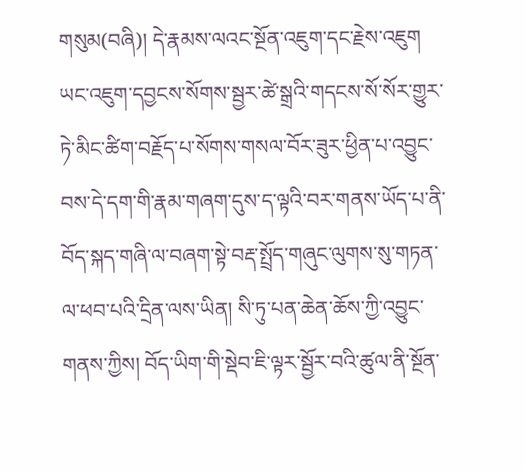གསུམ(བཞི)། དེ་རྣམས་ལའང་སྔོན་འཇུག་དང་རྗེས་འཇུག ཡང་འཇུག་དབྱངས་སོགས་སྦྱར་ཚེ་སྒྲའི་གདངས་སོ་སོར་གྱུར་ཏེ་མིང་ཚིག་བརྗོད་པ་སོགས་གསལ་བོར་ཟུར་ཕྱིན་པ་འབྱུང་བས་དེ་དག་གི་རྣམ་གཞག་དུས་ད་ལྟའི་བར་གནས་ཡོད་པ་ནི་བོད་སྐད་གཞི་ལ་བཞག་སྟེ་བརྡ་སྤྲོད་གཞུང་ལུགས་སུ་གཏན་ལ་ཕབ་པའི་དྲིན་ལས་ཡིན། སི་ཏུ་པན་ཆེན་ཆོས་ཀྱི་འབྱུང་གནས་ཀྱིས། བོད་ཡིག་གི་སྡེབ་ཇི་ལྟར་སྦྱོར་བའི་ཚུལ་ནི་སྔོན་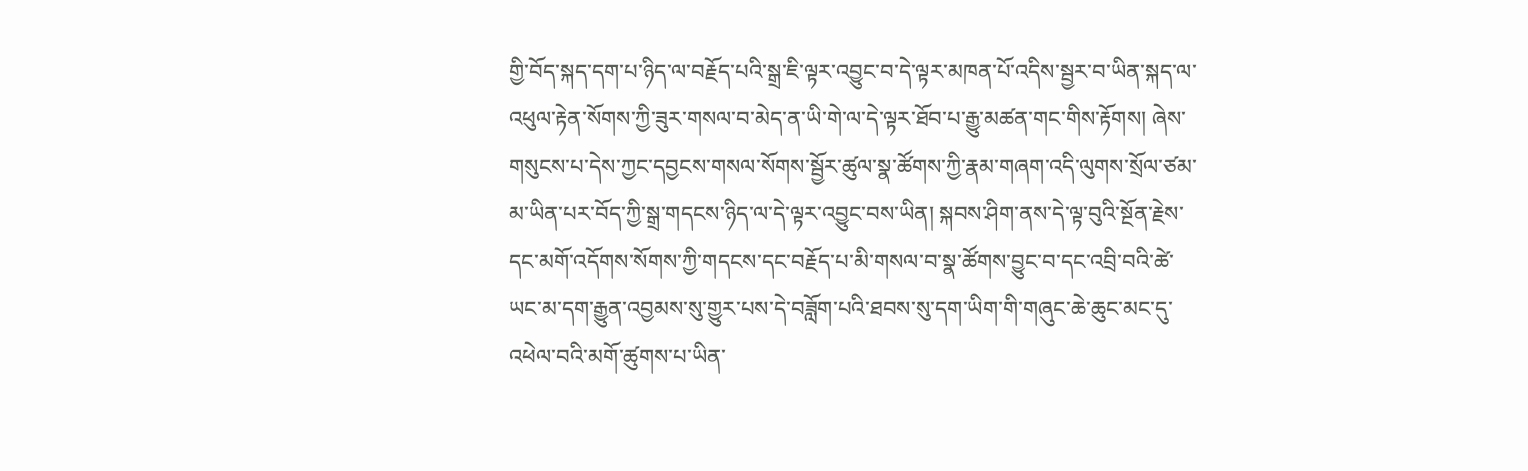གྱི་བོད་སྐད་དག་པ་ཉིད་ལ་བརྗོད་པའི་སྒྲ་ཇི་ལྟར་འབྱུང་བ་དེ་ལྟར་མཁན་པོ་འདིས་སྦྱར་བ་ཡིན་སྐད་ལ་འཕུལ་རྟེན་སོགས་ཀྱི་ཟུར་གསལ་བ་མེད་ན་ཡི་གེ་ལ་དེ་ལྟར་ཐོབ་པ་རྒྱུ་མཚན་གང་གིས་རྟོགས། ཞེས་གསུངས་པ་དེས་ཀྱང་དབྱངས་གསལ་སོགས་སྦྱོར་ཚུལ་སྣ་ཚོགས་ཀྱི་རྣམ་གཞག་འདི་ལུགས་སྲོལ་ཙམ་མ་ཡིན་པར་བོད་ཀྱི་སྒྲ་གདངས་ཉིད་ལ་དེ་ལྟར་འབྱུང་བས་ཡིན། སྐབས་ཤིག་ནས་དེ་ལྟ་བུའི་སྔོན་རྗེས་དང་མགོ་འདོགས་སོགས་ཀྱི་གདངས་དང་བརྗོད་པ་མི་གསལ་བ་སྣ་ཚོགས་བྱུང་བ་དང་འབྲི་བའི་ཚེ་ཡང་མ་དག་རྒྱུན་འབྱམས་སུ་གྱུར་པས་དེ་བཟློག་པའི་ཐབས་སུ་དག་ཡིག་གི་གཞུང་ཆེ་ཆུང་མང་དུ་འཕེལ་བའི་མགོ་ཚུགས་པ་ཡིན་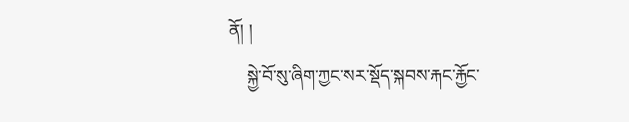ནོ། །
    སྐྱེ་བོ་སུ་ཞིག་ཀྱང་སར་སྡོད་སྐབས་རྐང་རྐྱོང་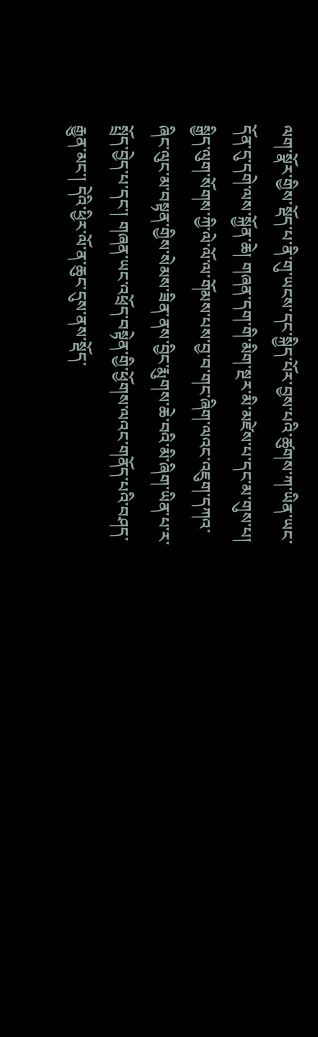ལག་སྣོར་གྱིས་སྡོད་པ་ནི་གུ་ཡངས་དང་སྐྱིད་པོར་བྱས་པའི་ཚུགས་ཀ་ཡིན་ཡང་དོན་དུ་དགེ་ལས་སྐྱོན་ཆེ། གཞན་དག་གི་མིག་སྔར་མི་མཛེས་པ་དང་མ་གུས་པ། སྒྱིད་ལུག་སོགས་ཀྱི་ལེ་ལོ་ལ་གོམས་པས་བྱ་བ་གང་ཞིག་ལའང་འཇུག་དཀའ་ཞིང་ལུང་མ་བསྟན་གྱིས་སེམས་ཟིན་ནས་བྱིང་རྨུགས་ཆེ་བའི་མི་ཞིག་ཡིན་པ་ར་སྤྲོད་བྱེད་པ་དང་། གཞན་ཡང་འཕྲོད་བསྟེན་གྱི་ཕྱོགས་ལའང་གནོད་པའི་བཤད་རྒྱུན་མང་། དེའི་ཕྱིར་ལོ་ན་ཆུང་དུས་ནས་སྡོད་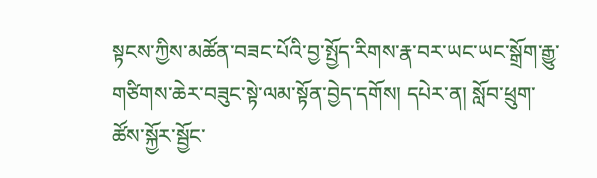སྟངས་ཀྱིས་མཚོན་བཟང་པོའི་བྱ་སྤྱོད་རིགས་རྣ་བར་ཡང་ཡང་སྒྲོག་རྒྱུ་གཙིགས་ཆེར་བཟུང་སྟེ་ལམ་སྟོན་བྱེད་དགོས། དཔེར་ན། སློབ་ཕྲུག་ཚོས་སྐྱོར་སྦྱོང་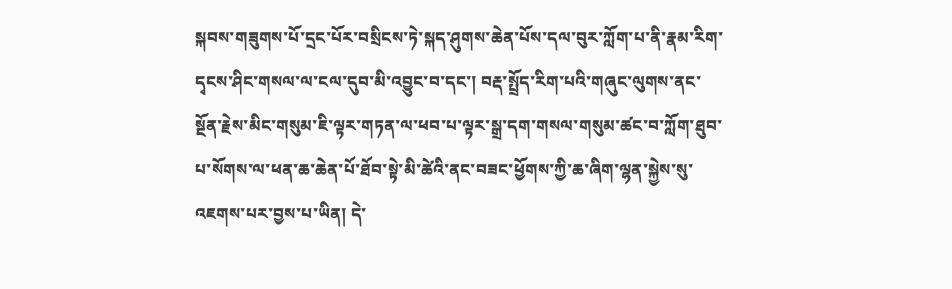སྐབས་གཟུགས་པོ་དྲང་པོར་བསྲིངས་ཏེ་སྐད་ཤུགས་ཆེན་པོས་དལ་བུར་ཀློག་པ་ནི་རྣམ་རིག་དྭངས་ཤིང་གསལ་ལ་ངལ་དུབ་མི་འབྱུང་བ་དང་། བརྡ་སྤྲོད་རིག་པའི་གཞུང་ལུགས་ནང་སྔོན་རྗེས་མིང་གསུམ་ཇི་ལྟར་གཏན་ལ་ཕབ་པ་ལྟར་སྒྲ་དག་གསལ་གསུམ་ཚང་བ་ཀློག་ཐུབ་པ་སོགས་ལ་ཕན་ཆ་ཆེན་པོ་ཐོབ་སྟེ་མི་ཚེའི་ནང་བཟང་ཕྱོགས་ཀྱི་ཆ་ཞིག་ལྷན་སྐྱེས་སུ་འཇགས་པར་བྱས་པ་ཡིན། དེ་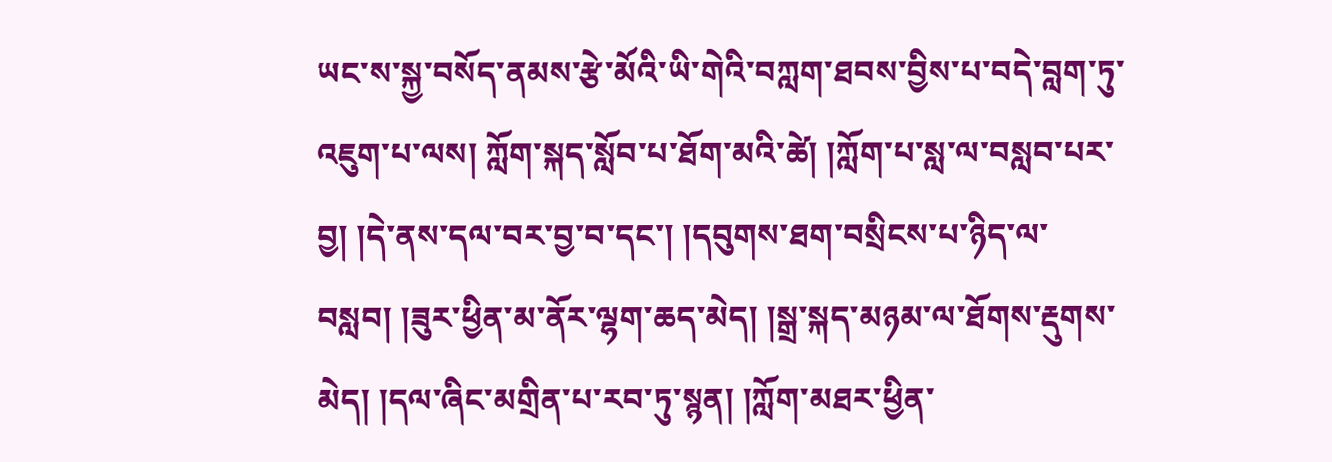ཡང་ས་སྐྱ་བསོད་ནམས་རྩེ་མོའི་ཡི་གེའི་བཀླག་ཐབས་བྱིས་པ་བདེ་བླག་ཏུ་འཇུག་པ་ལས། ཀློག་སྐད་སློབ་པ་ཐོག་མའི་ཚེ། །ཀློག་པ་སླ་ལ་བསླབ་པར་བྱ། །དེ་ནས་དལ་བར་བྱ་བ་དང་། །དབུགས་ཐག་བསྲིངས་པ་ཉིད་ལ་བསླབ། །ཟུར་ཕྱིན་མ་ནོར་ལྷག་ཆད་མེད། །སྒྲ་སྐད་མཉམ་ལ་ཐོགས་རྡུགས་མེད། །དལ་ཞིང་མགྲིན་པ་རབ་ཏུ་སྙན། །ཀློག་མཐར་ཕྱིན་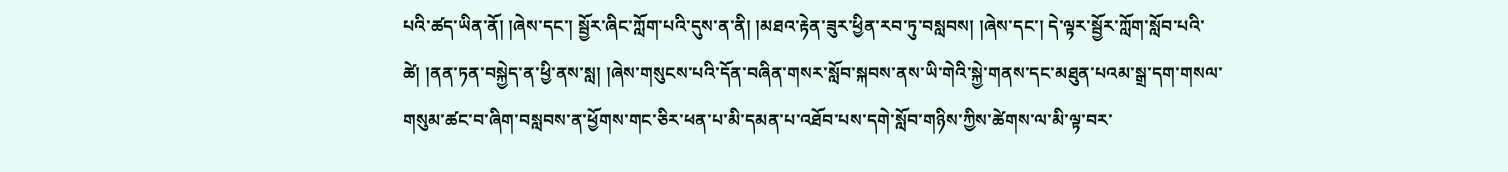པའི་ཚད་ཡིན་ནོ། །ཞེས་དང་། སྦྱོར་ཞིང་ཀློག་པའི་དུས་ན་ནི། །མཐའ་རྟེན་ཟུར་ཕྱིན་རབ་ཏུ་བསླབས། །ཞེས་དང་། དེ་ལྟར་སྦྱོར་ཀློག་སློབ་པའི་ཚེ། །ནན་ཏན་བསྐྱེད་ན་ཕྱི་ནས་སླ། །ཞེས་གསུངས་པའི་དོན་བཞིན་གསར་སློབ་སྐབས་ནས་ཡི་གེའི་སྐྱེ་གནས་དང་མཐུན་པའམ་སྒྲ་དག་གསལ་གསུམ་ཚང་བ་ཞིག་བསླབས་ན་ཕྱོགས་གང་ཅིར་ཕན་པ་མི་དམན་པ་འཐོབ་པས་དགེ་སློབ་གཉིས་ཀྱིས་ཚེགས་ལ་མི་ལྟ་བར་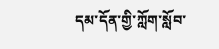དམ་དོན་གྱི་ཀློག་སློབ་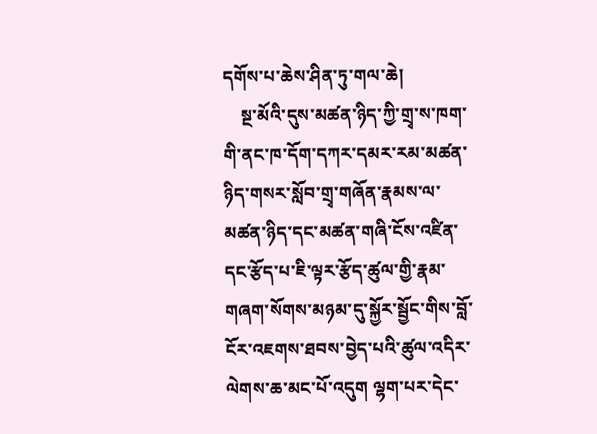དགོས་པ་ཆེས་ཤིན་ཏུ་གལ་ཆེ།
    སྔ་མོའི་དུས་མཚན་ཉིད་ཀྱི་གྲྭ་ས་ཁག་གི་ནང་ཁ་དོག་དཀར་དམར་རམ་མཚན་ཉིད་གསར་སློབ་གྲྭ་གཞོན་རྣམས་ལ་མཚན་ཉིད་དང་མཚན་གཞི་ངོས་འཛིན་དང་རྩོད་པ་ཇི་ལྟར་རྩོད་ཚུལ་གྱི་རྣམ་གཞག་སོགས་མཉམ་དུ་སྐྱོར་སྦྱོང་གིས་བློ་ངོར་འཇགས་ཐབས་བྱེད་པའི་ཚུལ་འདིར་ལེགས་ཆ་མང་པོ་འདུག ལྷག་པར་དེང་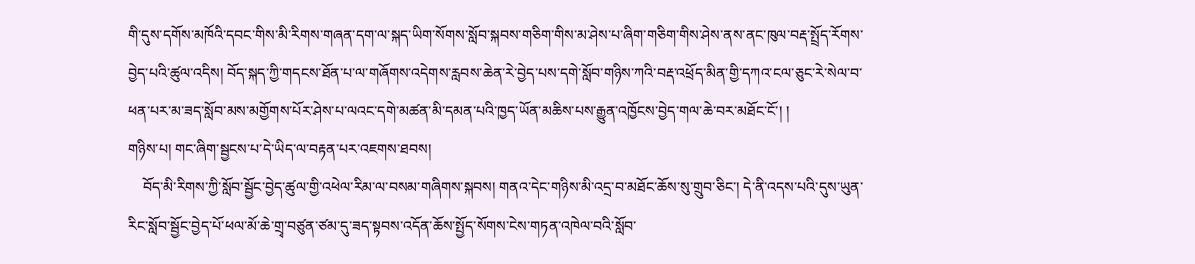གི་དུས་དགོས་མཁོའི་དབང་གིས་མི་རིགས་གཞན་དག་ལ་སྐད་ཡིག་སོགས་སློབ་སྐབས་གཅིག་གིས་མ་ཤེས་པ་ཞིག་གཅིག་གིས་ཤེས་ནས་ནང་ཁུལ་བརྡ་སྤྲོད་རོགས་བྱེད་པའི་ཚུལ་འདིས། བོད་སྐད་ཀྱི་གདངས་ཐོན་པ་ལ་གཞོགས་འདེགས་རླབས་ཆེན་རེ་བྱེད་པས་དགེ་སློབ་གཉིས་ཀའི་བརྡ་འཕྲོད་མིན་གྱི་དཀའ་ངལ་ཅུང་རེ་སེལ་བ་ཕན་པར་མ་ཟད་སློབ་མས་མགྱོགས་པོར་ཤེས་པ་ལའང་དགེ་མཚན་མི་དམན་པའི་ཁྱད་ཡོན་མཆིས་པས་རྒྱུན་འཁྱོངས་བྱེད་གལ་ཆེ་བར་མཐོང་ངོ་། །
གཉིས་པ། གང་ཞིག་སྦྱངས་པ་དེ་ཡིད་ལ་བརྟན་པར་འཇགས་ཐབས།
    བོད་མི་རིགས་ཀྱི་སློབ་སྦྱོང་བྱེད་ཚུལ་གྱི་འཕེལ་རིམ་ལ་བསམ་གཞིགས་སྐབས། གནའ་དེང་གཉིས་མི་འདྲ་བ་མཐོང་ཆོས་སུ་གྲུབ་ཅིང་། དེ་ནི་འདས་པའི་དུས་ཡུན་རིང་སློབ་སྦྱོང་བྱེད་པོ་ཕལ་མོ་ཆེ་གྲྭ་བཙུན་ཙམ་དུ་ཟད་སྟབས་འདོན་ཆོས་སྤྱོད་སོགས་ངེས་གཏན་འཁེལ་བའི་སློབ་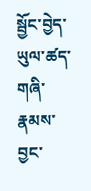སྦྱོང་བྱེད་ཡུལ་ཚད་གཞི་རྣམས་བྱང་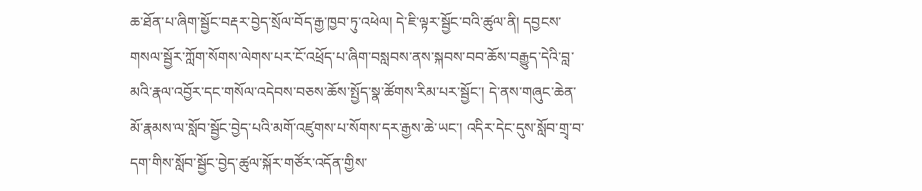ཆ་ཐོན་པ་ཞིག་སྦྱོང་བརྡར་བྱེད་སྲོལ་བོད་རྒྱ་ཁྱབ་ཏུ་འཕེལ། དེ་ཇི་ལྟར་སྦྱོང་བའི་ཚུལ་ནི། དབྱངས་གསལ་སྦྱོར་ཀློག་སོགས་ལེགས་པར་ངོ་འཕྲོད་པ་ཞིག་བསླབས་ནས་སྐབས་བབ་ཆོས་བརྒྱུད་དེའི་བླ་མའི་རྣལ་འབྱོར་དང་གསོལ་འདེབས་བཅས་ཆོས་སྤྱོད་སྣ་ཚོགས་རིམ་པར་སྦྱོང་། དེ་ནས་གཞུང་ཆེན་མོ་རྣམས་ལ་སློབ་སྦྱོང་བྱེད་པའི་མགོ་འཛུགས་པ་སོགས་དར་རྒྱས་ཆེ་ཡང་། འདིར་དེང་དུས་སློབ་གྲྭ་བ་དག་གིས་སློབ་སྦྱོང་བྱེད་ཚུལ་སྐོར་གཙོར་འདོན་གྱིས་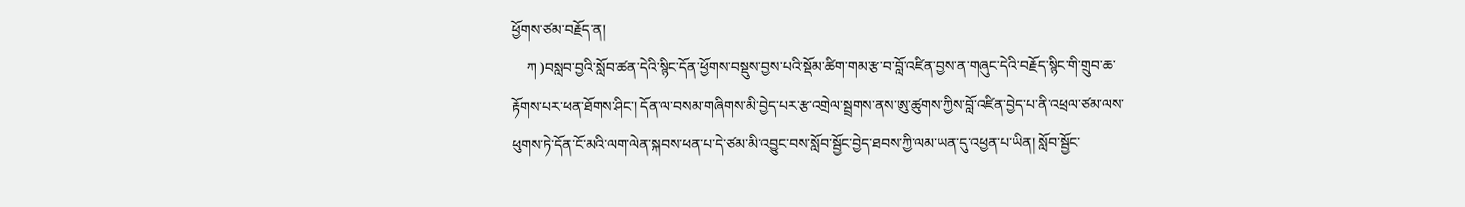ཕྱོགས་ཙམ་བརྗོད་ན།
    ཀ )བསླབ་བྱའི་སློབ་ཚན་དེའི་སྙིང་དོན་ཕྱོགས་བསྡུས་བྱས་པའི་སྡོམ་ཚིག་གམ་རྩ་བ་བློ་འཛིན་བྱས་ན་གཞུང་དེའི་བརྗོད་སྙིང་གི་གྲུབ་ཆ་རྟོགས་པར་ཕན་ཐོགས་ཤིང་། དོན་ལ་བསམ་གཞིགས་མི་བྱེད་པར་རྩ་འགྲེལ་སྦྲགས་ནས་ཨུ་ཚུགས་ཀྱིས་བློ་འཛིན་བྱེད་པ་ནི་འཕྲལ་ཙམ་ལས་ཕུགས་ཏེ་དོན་ངོ་མའི་ལག་ལེན་སྐབས་ཕན་པ་དེ་ཙམ་མི་འབྱུང་བས་སློབ་སྦྱོང་བྱེད་ཐབས་ཀྱི་ལམ་ཡན་དུ་འཕྱན་པ་ཡིན། སློབ་སྦྱོང་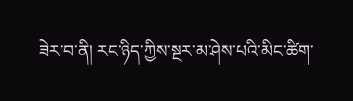ཟེར་བ་ནི། རང་ཉིད་ཀྱིས་སྔར་མ་ཤེས་པའི་མིང་ཚིག་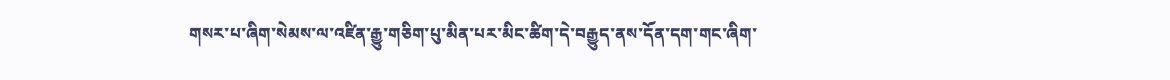གསར་པ་ཞིག་སེམས་ལ་འཛིན་རྒྱུ་གཅིག་པུ་མིན་པར་མིང་ཚིག་དེ་བརྒྱུད་ནས་དོན་དག་གང་ཞིག་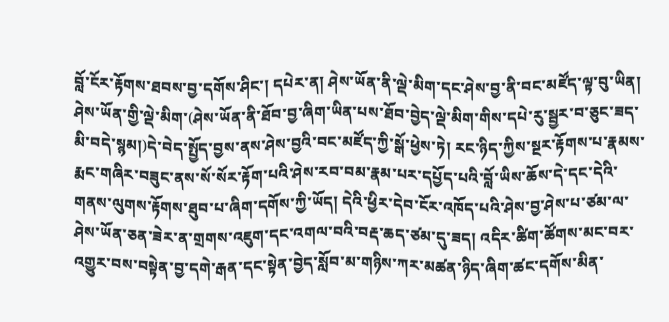བློ་ངོར་རྟོགས་ཐབས་བྱ་དགོས་ཤིང་། དཔེར་ན། ཤེས་ཡོན་ནི་ལྡེ་མིག་དང་ཤེས་བྱ་ནི་བང་མཛོད་ལྟ་བུ་ཡིན། ཤེས་ཡོན་གྱི་ལྡེ་མིག་(ཤེས་ཡོན་ནི་ཐོབ་བྱ་ཞིག་ཡིན་པས་ཐོབ་བྱེད་ལྡེ་མིག་གིས་དཔེ་རུ་སྦྱར་བ་ཅུང་ཟད་མི་བདེ་སྙམ།)དེ་བེད་སྤྱོད་བྱས་ནས་ཤེས་བྱའི་བང་མཛོད་ཀྱི་སྒོ་ཕྱེས་ཏེ། རང་ཉིད་ཀྱིས་སྔར་རྟོགས་པ་རྣམས་རྨང་གཞིར་བཟུང་ནས་སོ་སོར་རྟོག་པའི་ཤེས་རབ་བམ་རྣམ་པར་དཔྱོད་པའི་བློ་ཡིས་ཆོས་དེ་དང་དེའི་གནས་ལུགས་རྟོགས་ཐུབ་པ་ཞིག་དགོས་ཀྱི་ཡོད། དེའི་ཕྱིར་དེབ་ངོར་འཁོད་པའི་ཤེས་བྱ་ཤེས་པ་ཙམ་ལ་ཤེས་ཡོན་ཅན་ཟེར་ན་གྲགས་འཇུག་དང་འགལ་བའི་བརྡ་ཆད་ཙམ་དུ་ཟད། འདིར་ཚིག་ཚོགས་མང་བར་འགྱུར་བས་བསྟེན་བྱ་དགེ་རྒན་དང་སྟེན་བྱེད་སློབ་མ་གཉིས་ཀར་མཚན་ཉིད་ཞིག་ཚང་དགོས་མིན་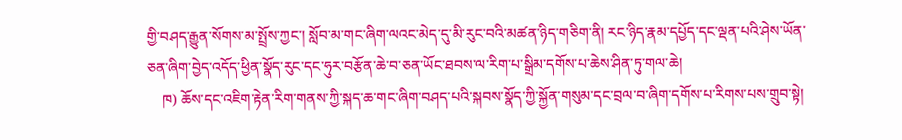གྱི་བཤད་རྒྱུན་སོགས་མ་སྤྲོས་ཀྱང་། སློབ་མ་གང་ཞིག་ལའང་མེད་དུ་མི་རུང་བའི་མཚན་ཉིད་གཅིག་ནི། རང་ཉིད་རྣམ་དཔྱོད་དང་ལྡན་པའི་ཤེས་ཡོན་ཅན་ཞིག་བྱེད་འདོད་ཕྱིན་སྣོད་རུང་དང་ཧུར་བརྩོན་ཆེ་བ་ཅན་ཡོང་ཐབས་ལ་རིག་པ་སྒྲིམ་དགོས་པ་ཆེས་ཤིན་ཏུ་གལ་ཆེ།
    ཁ) ཆོས་དང་འཇིག་རྟེན་རིག་གནས་ཀྱི་སྐད་ཆ་གང་ཞིག་བཤད་པའི་སྐབས་སྣོད་ཀྱི་སྐྱོན་གསུམ་དང་བྲལ་བ་ཞིག་དགོས་པ་རིགས་པས་གྲུབ་སྟེ།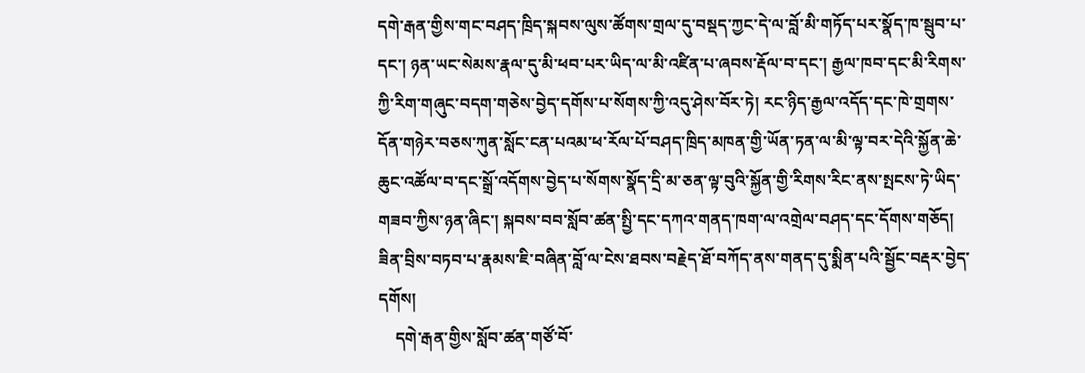དགེ་རྒན་གྱིས་གང་བཤད་ཁྲིད་སྐབས་ལུས་ཚོགས་གྲལ་དུ་བསྡད་ཀྱང་དེ་ལ་བློ་མི་གཏོད་པར་སྣོད་ཁ་སྦུབ་པ་དང་། ཉན་ཡང་སེམས་རྣལ་དུ་མི་ཕབ་པར་ཡིད་ལ་མི་འཛིན་པ་ཞབས་རྡོལ་བ་དང་། རྒྱལ་ཁབ་དང་མི་རིགས་ཀྱི་རིག་གཞུང་བདག་གཅེས་བྱེད་དགོས་པ་སོགས་ཀྱི་འདུ་ཤེས་བོར་ཏེ། རང་ཉིད་རྒྱལ་འདོད་དང་ཁེ་གྲགས་དོན་གཉེར་བཅས་ཀུན་སློང་ངན་པའམ་ཕ་རོལ་པོ་བཤད་ཁྲིད་མཁན་གྱི་ཡོན་ཏན་ལ་མི་ལྟ་བར་དེའི་སྐྱོན་ཆེ་ཆུང་འཚོལ་བ་དང་སྒྲོ་འདོགས་བྱེད་པ་སོགས་སྣོད་དྲི་མ་ཅན་ལྟ་བུའི་སྐྱོན་གྱི་རིགས་རིང་ནས་སྤངས་ཏེ་ཡིད་གཟབ་ཀྱིས་ཉན་ཞིང་། སྐབས་བབ་སློབ་ཚན་སྤྱི་དང་དཀའ་གནད་ཁག་ལ་འགྲེལ་བཤད་དང་དོགས་གཅོད། ཟིན་བྲིས་བཏབ་པ་རྣམས་ཇི་བཞིན་བློ་ལ་ངེས་ཐབས་བརྗེད་ཐོ་བཀོད་ནས་གནད་དུ་སྨིན་པའི་སྦྱོང་བརྡར་བྱེད་དགོས།
    དགེ་རྒན་གྱིས་སློབ་ཚན་གཙོ་བོ་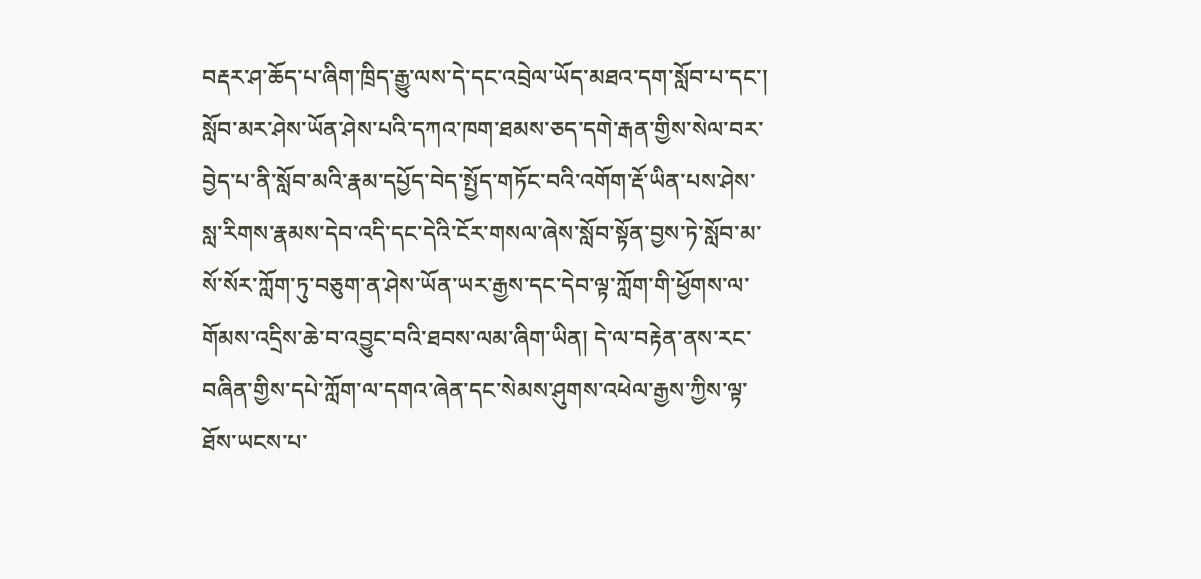བརྡར་ཤ་ཆོད་པ་ཞིག་ཁྲིད་རྒྱུ་ལས་དེ་དང་འབྲེལ་ཡོད་མཐའ་དག་སློབ་པ་དང་། སློབ་མར་ཤེས་ཡོན་ཤེས་པའི་དཀའ་ཁག་ཐམས་ཅད་དགེ་རྒན་གྱིས་སེལ་བར་བྱེད་པ་ནི་སློབ་མའི་རྣམ་དཔྱོད་བེད་སྤྱོད་གཏོང་བའི་འགོག་རྡོ་ཡིན་པས་ཤེས་སླ་རིགས་རྣམས་དེབ་འདི་དང་དེའི་ངོར་གསལ་ཞེས་སློབ་སྟོན་བྱས་ཏེ་སློབ་མ་སོ་སོར་ཀློག་ཏུ་བཅུག་ན་ཤེས་ཡོན་ཡར་རྒྱས་དང་དེབ་ལྟ་ཀློག་གི་ཕྱོགས་ལ་གོམས་འདྲིས་ཆེ་བ་འབྱུང་བའི་ཐབས་ལམ་ཞིག་ཡིན། དེ་ལ་བརྟེན་ནས་རང་བཞིན་གྱིས་དཔེ་ཀློག་ལ་དགའ་ཞེན་དང་སེམས་ཤུགས་འཕེལ་རྒྱས་ཀྱིས་ལྟ་ཐོས་ཡངས་པ་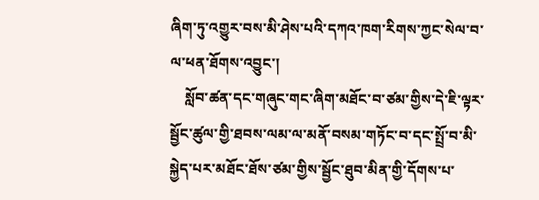ཞིག་ཏུ་འགྱུར་བས་མི་ཤེས་པའི་དཀའ་ཁག་རིགས་ཀྱང་སེལ་བ་ལ་ཕན་ཐོགས་འབྱུང་།
    སློབ་ཚན་དང་གཞུང་གང་ཞིག་མཐོང་བ་ཙམ་གྱིས་དེ་ཇི་ལྟར་སྦྱོང་ཚུལ་གྱི་ཐབས་ལམ་ལ་མནོ་བསམ་གཏོང་བ་དང་སྤྲོ་བ་མི་སྐྱེད་པར་མཐོང་ཐོས་ཙམ་གྱིས་སྦྱོང་ཐུབ་མིན་གྱི་དོགས་པ་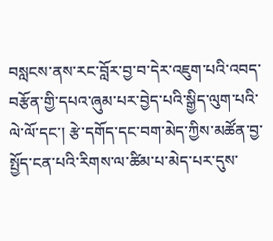བསླངས་ནས་རང་བློར་བྱ་བ་དེར་འཇུག་པའི་འབད་བརྩོན་གྱི་དཔའ་ཞུམ་པར་བྱེད་པའི་སྒྱིད་ལུག་པའི་ལེ་ལོ་དང་། རྩེ་དགོད་དང་བག་མེད་ཀྱིས་མཚོན་བྱ་སྤྱོད་ངན་པའི་རིགས་ལ་ཚིམ་པ་མེད་པར་དུས་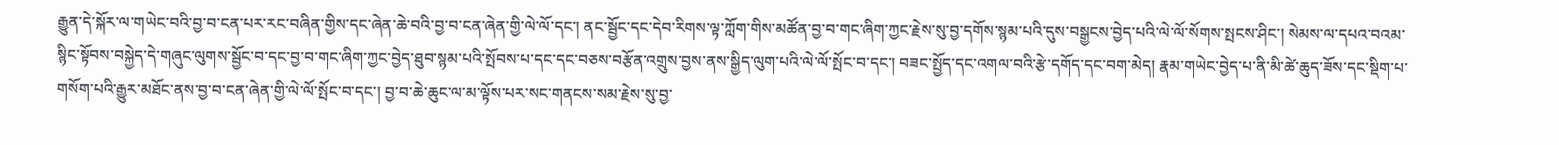རྒྱུན་དེ་སྐོར་ལ་གཡེང་བའི་བྱ་བ་ངན་པར་རང་བཞིན་གྱིས་དང་ཞེན་ཆེ་བའི་བྱ་བ་ངན་ཞེན་གྱི་ལེ་ལོ་དང་། ནང་སྦྱོང་དང་དེབ་རིགས་ལྟ་ཀློག་གིས་མཚོན་བྱ་བ་གང་ཞིག་ཀྱང་རྗེས་སུ་བྱ་དགོས་སྙམ་པའི་དུས་བསྒྱངས་བྱེད་པའི་ལེ་ལོ་སོགས་སྤངས་ཤིང་། སེམས་ལ་དཔའ་བའམ་སྙིང་སྟོབས་བསྐྱེད་དེ་གཞུང་ལུགས་སྦྱོང་བ་དང་བྱ་བ་གང་ཞིག་ཀྱང་བྱེད་ཐུབ་སྙམ་པའི་སྤོབས་པ་དང་དང་བཅས་བརྩོན་འགྲུས་བྱས་ནས་སྒྱིད་ལུག་པའི་ལེ་ལོ་སྤོང་བ་དང་། བཟང་སྤྱོད་དང་འགལ་བའི་རྩེ་དགོད་དང་བག་མེད། རྣམ་གཡེང་བྱེད་པ་ནི་མི་ཚེ་ཆུད་ཟོས་དང་སྡིག་པ་གསོག་པའི་རྒྱུར་མཐོང་ནས་བྱ་བ་ངན་ཞེན་གྱི་ལེ་ལོ་སྤོང་བ་དང་། བྱ་བ་ཆེ་ཆུང་ལ་མ་ལྟོས་པར་སང་གནངས་སམ་རྗེས་སུ་བྱ་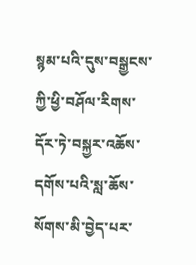སྙམ་པའི་དུས་བསྒྱངས་ཀྱི་ཕྱི་བཤོལ་རིགས་དོར་ཏེ་བསྐྱར་འཆོས་དགོས་པའི་སླ་ཆོས་སོགས་མི་བྱེད་པར་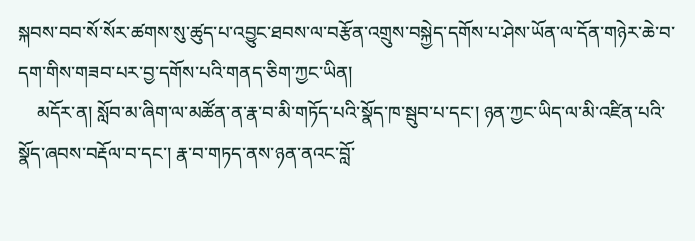སྐབས་བབ་སོ་སོར་ཚགས་སུ་ཚུད་པ་འབྱུང་ཐབས་ལ་བརྩོན་འགྲུས་བསྐྱེད་དགོས་པ་ཤེས་ཡོན་ལ་དོན་གཉེར་ཆེ་བ་དག་གིས་གཟབ་པར་བྱ་དགོས་པའི་གནད་ཅིག་ཀྱང་ཡིན།
    མདོར་ན། སློབ་མ་ཞིག་ལ་མཚོན་ན་རྣ་བ་མི་གཏོད་པའི་སྣོད་ཁ་སྦུབ་པ་དང་། ཉན་ཀྱང་ཡིད་ལ་མི་འཛིན་པའི་སྣོད་ཞབས་བརྡོལ་བ་དང་། རྣ་བ་གཏད་ནས་ཉན་ནའང་བློ་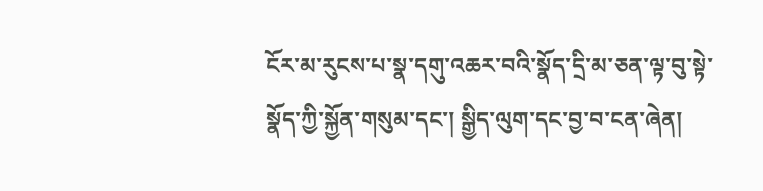ངོར་མ་རུངས་པ་སྣ་དགུ་འཆར་བའི་སྣོད་དྲི་མ་ཅན་ལྟ་བུ་སྟེ་སྣོད་ཀྱི་སྐྱོན་གསུམ་དང་། སྒྱིད་ལུག་དང་བྱ་བ་ངན་ཞེན།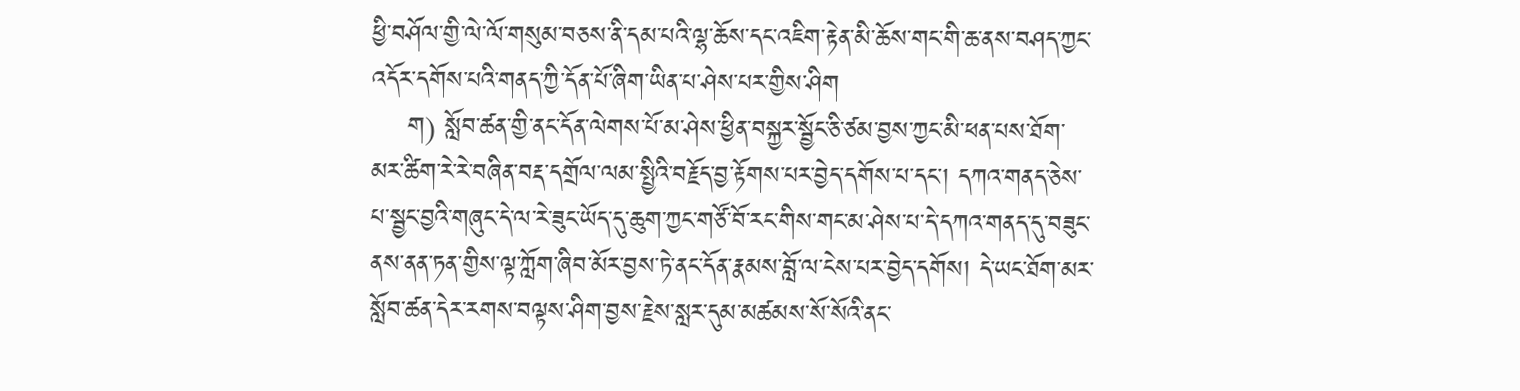ཕྱི་བཤོལ་གྱི་ལེ་ལོ་གསུམ་བཅས་ནི་དམ་པའི་ལྷ་ཆོས་དང་འཇིག་རྟེན་མི་ཆོས་གང་གི་ཆ་ནས་བཤད་ཀྱང་འདོར་དགོས་པའི་གནད་ཀྱི་དོན་པོ་ཞིག་ཡིན་པ་ཤེས་པར་གྱིས་ཤིག
    ག) སློབ་ཚན་གྱི་ནང་དོན་ལེགས་པོ་མ་ཤེས་ཕྱིན་བསྐྱར་སྦྱོང་ཅི་ཙམ་བྱས་ཀྱང་མི་ཕན་པས་ཐོག་མར་ཚིག་རེ་རེ་བཞིན་བརྡ་དགྲོལ་ལམ་སྤྱིའི་བརྗོད་བྱ་རྟོགས་པར་བྱེད་དགོས་པ་དང་། དཀའ་གནད་ཅེས་པ་སྦྱང་བྱའི་གཞུང་དེ་ལ་རེ་ཟུང་ཡོད་དུ་ཆུག་ཀྱང་གཙོ་བོ་རང་གིས་གང་མ་ཤེས་པ་དེ་དཀའ་གནད་དུ་བཟུང་ནས་ནན་ཏན་གྱིས་ལྟ་ཀློག་ཞིབ་མོར་བྱས་ཏེ་ནང་དོན་རྣམས་བློ་ལ་ངེས་པར་བྱེད་དགོས། དེ་ཡང་ཐོག་མར་སློབ་ཚན་དེར་རགས་བལྟས་ཤིག་བྱས་རྗེས་སླར་དུམ་མཚམས་སོ་སོའི་ནང་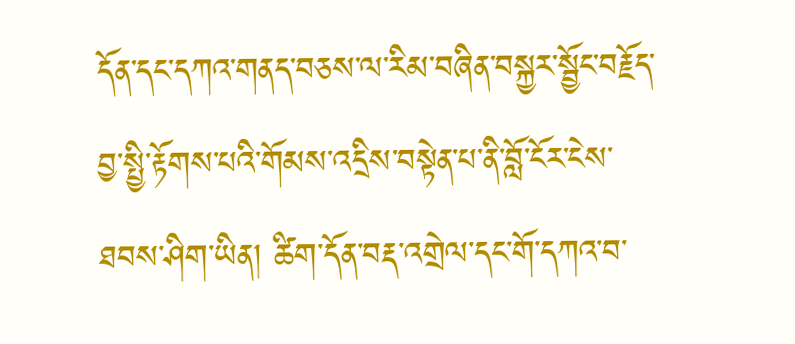དོན་དང་དཀའ་གནད་བཅས་ལ་རིམ་བཞིན་བསྐྱར་སྦྱོང་བརྗོད་བྱ་སྤྱི་རྟོགས་པའི་གོམས་འདྲིས་བསྟེན་པ་ནི་བློ་ངོར་ངེས་ཐབས་ཤིག་ཡིན། ཚིག་དོན་བརྡ་འགྲེལ་དང་གོ་དཀའ་བ་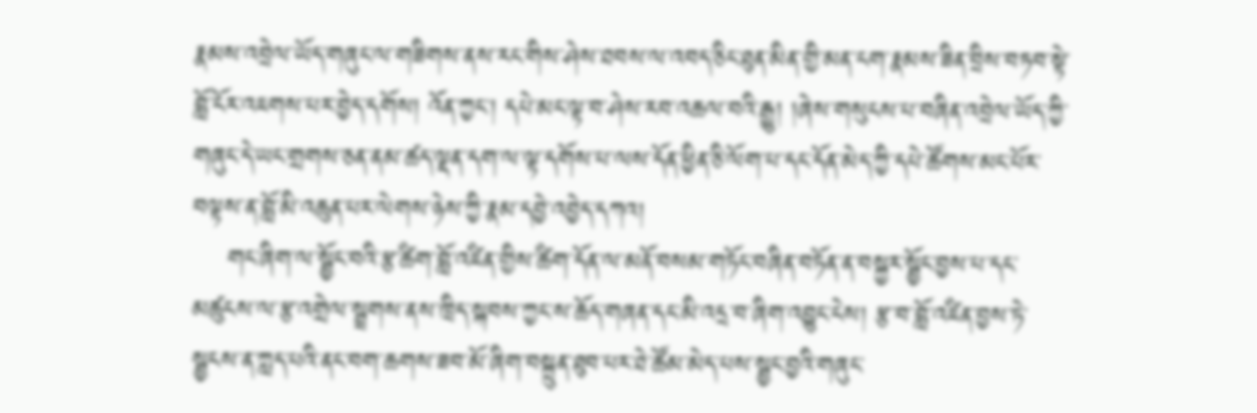རྣམས་འབྲེལ་ཡོད་གཞུང་ལ་གཟིགས་ནས་རང་གིས་ཤེས་ཐབས་ལ་འབད་ཅིང་ཐུན་མིན་གྱི་མན་ངག་རྣམས་ཟིན་བྲིས་བཏབ་སྟེ་བློ་ངོར་འཇགས་པར་བྱེད་དགོས། འོན་ཀྱང་། དཔེ་མང་ལྟ་བ་ཤེས་རབ་འཆལ་བའི་རྒྱུ། །ཞེས་གསུངས་པ་བཞིན་འབྲེལ་ཡོད་ཀྱི་གཞུང་དེ་ཡང་གྲགས་ཅན་ནམ་ཚད་ལྡན་དག་ལ་ལྟ་དགོས་པ་ལས་དོན་ཕྱིན་ཅི་ལོག་པ་དང་དོན་མེད་ཀྱི་དཔེ་ཚོགས་མང་པོར་བལྟས་ན་བློ་མི་འཆུན་པར་ལེགས་ཉེས་ཀྱི་རྣམ་དབྱེ་འབྱེད་དཀའ།
    གང་ཞིག་ལ་སྦྱོང་བའི་རྩ་ཚིག་བློ་འཛིན་གྱིས་ཚིག་དོན་ལ་མནོ་བསམ་གཏོང་བཞིན་བཏོན་ན་བསྐྱར་སྦྱོང་བྱས་པ་དང་མཚུངས་ལ་རྩ་འགྲེལ་སྦྲགས་ནས་ཁྲིད་སྐབས་ཀྱང་ས་ཆོད་གཞན་དང་མི་འདྲ་བ་ཞིག་འབྱུང་ངེས། རྩ་བ་བློ་འཛིན་བྱས་ཏེ་སྦྱངས་ན་ཀླད་པའི་ནང་བག་ཆགས་ཟབ་མོ་ཞིག་བསྐྲུན་ཐུབ་པར་ཐེ་ཚོམ་མེད་པས་སྦྱང་བྱའི་གཞུང་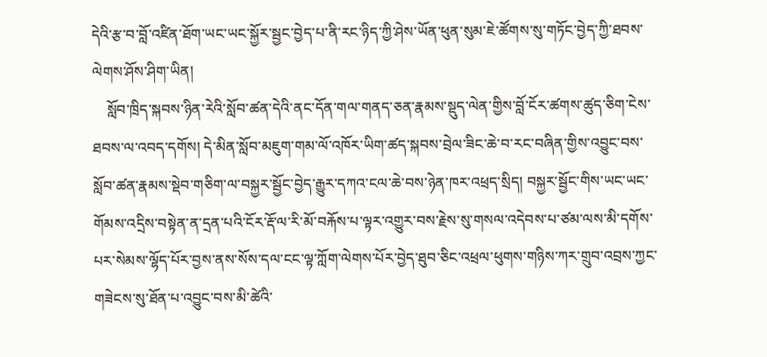དེའི་རྩ་བ་བློ་འཛིན་ཐོག་ཡང་ཡང་སྐྱོར་སྦྱང་བྱེད་པ་ནི་རང་ཉིད་ཀྱི་ཤེས་ཡོན་ཕུན་སུམ་ཇེ་ཚོགས་སུ་གཏོང་བྱེད་ཀྱི་ཐབས་ལེགས་ཤོས་ཤིག་ཡིན།
    སློབ་ཁྲིད་སྐབས་ཉིན་རེའི་སློབ་ཚན་དེའི་ནང་དོན་གལ་གནད་ཅན་རྣམས་སྡུད་ལེན་གྱིས་བློ་ངོར་ཚགས་ཚུད་ཅིག་ངེས་ཐབས་ལ་འབད་དགོས། དེ་མིན་སློབ་མཇུག་གམ་ལོ་འཁོར་ཡིག་ཚད་སྐབས་བྲེལ་ཟིང་ཆེ་བ་རང་བཞིན་གྱིས་འབྱུང་བས་སློབ་ཚན་རྣམས་སྡེབ་གཅིག་ལ་བསྐྱར་སྦྱོང་བྱེད་རྒྱུར་དཀའ་ངལ་ཆེ་བས་ཉེན་ཁར་འཕྲད་སྲིད། བསྐྱར་སྦྱོང་གིས་ཡང་ཡང་གོམས་འདྲིས་བསྟེན་ན་དྲན་པའི་ངོར་རྡོ་ལ་རི་མོ་བརྐོས་པ་ལྟར་འགྱུར་བས་རྗེས་སུ་གསལ་འདེབས་པ་ཙམ་ལས་མི་དགོས་པར་སེམས་ལྷོད་པོར་བྱས་ནས་སོས་དལ་ངང་ལྟ་ཀློག་ལེགས་པོར་བྱེད་ཐུབ་ཅིང་འཕྲལ་ཕུགས་གཉིས་ཀར་གྲུབ་འབྲས་ཀྱང་གཟེངས་སུ་ཐོན་པ་འབྱུང་བས་མི་ཚེའི་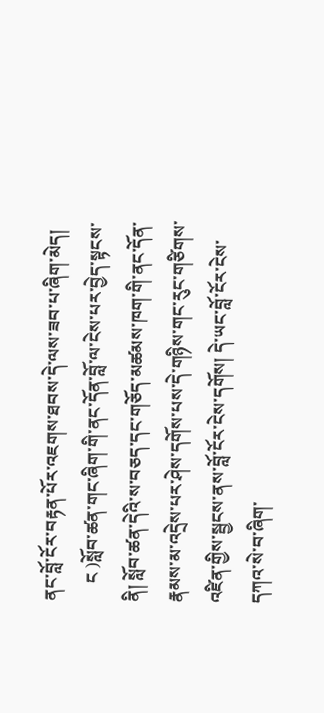ནང་བློ་ངོར་བརྟན་པོར་འཇགས་ཐབས་དེ་ལས་ཟབ་པ་ཞིག་མེད།
    ང )སློབ་ཚན་གང་ཞིག་གི་ནང་དོན་བློ་ལ་ངེས་པར་བྱེད་སྟངས་ནི། སློབ་ཚན་དེའི་ས་བཅད་དང་གཅོད་མཚམས་ཁག་གི་ནང་དོན་རྣམས་མ་འདྲེས་པར་ཤེས་དགོས་པས་དེ་གཉིས་གང་རུང་གཙིགས་འཛིན་གྱིས་སྦྱངས་ནས་བློ་ངོར་ངེས་དགོས། དེ་ཡང་བློ་ངོར་ངེས་དཀའ་སེ་བ་ཞིག་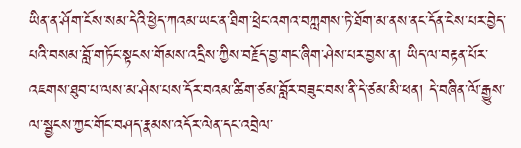ཡིན་ན་ཤོག་ངོས་སམ་དེའི་ཕྱེད་ཀའམ་ཡང་ན་ཐིག་ཕྲེང་འགའ་བཀླགས་ཏེ་ཐོག་མ་ནས་ནང་དོན་ངེས་པར་བྱེད་པའི་བསམ་བློ་གཏོང་སྟངས་གོམས་འདྲིས་ཀྱིས་བརྗོད་བྱ་གང་ཞིག་ཤེས་པར་བྱས་ན། ཡིད་ལ་བརྟན་པོར་འཇགས་ཐུབ་པ་ལས་མ་ཤེས་པས་དོར་བའམ་ཚིག་ཙམ་བློར་བཟུང་བས་ནི་དེ་ཙམ་མི་ཕན། དེ་བཞིན་ལོ་རྒྱུས་ལ་སྦྱངས་ཀྱང་གོང་བཤད་རྣམས་འདོར་ལེན་དང་འབྲེལ་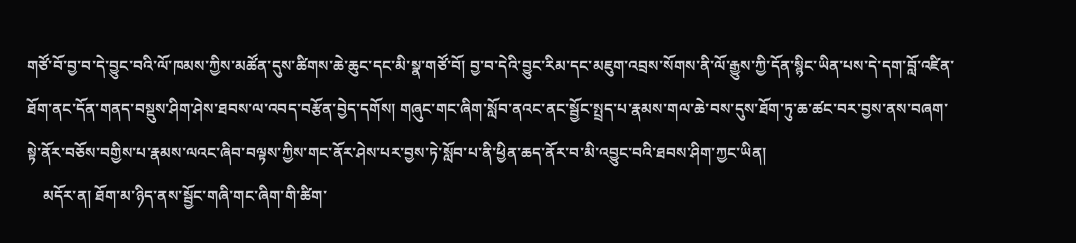གཙོ་བོ་བྱ་བ་དེ་བྱུང་བའི་ལོ་ཁམས་ཀྱིས་མཚོན་དུས་ཚིགས་ཆེ་ཆུང་དང་མི་སྣ་གཙོ་བོ། བྱ་བ་དེའི་བྱུང་རིམ་དང་མཇུག་འབྲས་སོགས་ནི་ལོ་རྒྱུས་ཀྱི་དོན་སྙིང་ཡིན་པས་དེ་དག་བློ་འཛིན་ཐོག་ནང་དོན་གནད་བསྡུས་ཤིག་ཤེས་ཐབས་ལ་འབད་བརྩོན་བྱེད་དགོས། གཞུང་གང་ཞིག་སློབ་ནའང་ནང་སྦྱོང་སྤྲད་པ་རྣམས་གལ་ཆེ་བས་དུས་ཐོག་ཏུ་ཆ་ཚང་བར་བྱས་ནས་བཞག་སྟེ་ནོར་བཅོས་བགྱིས་པ་རྣམས་ལའང་ཞིབ་བལྟས་ཀྱིས་གང་ནོར་ཤེས་པར་བྱས་ཏེ་སློབ་པ་ནི་ཕྱིན་ཆད་ནོར་བ་མི་འབྱུང་བའི་ཐབས་ཤིག་ཀྱང་ཡིན།
    མདོར་ན། ཐོག་མ་ཉིད་ནས་སྦྱོང་གཞི་གང་ཞིག་གི་ཚིག་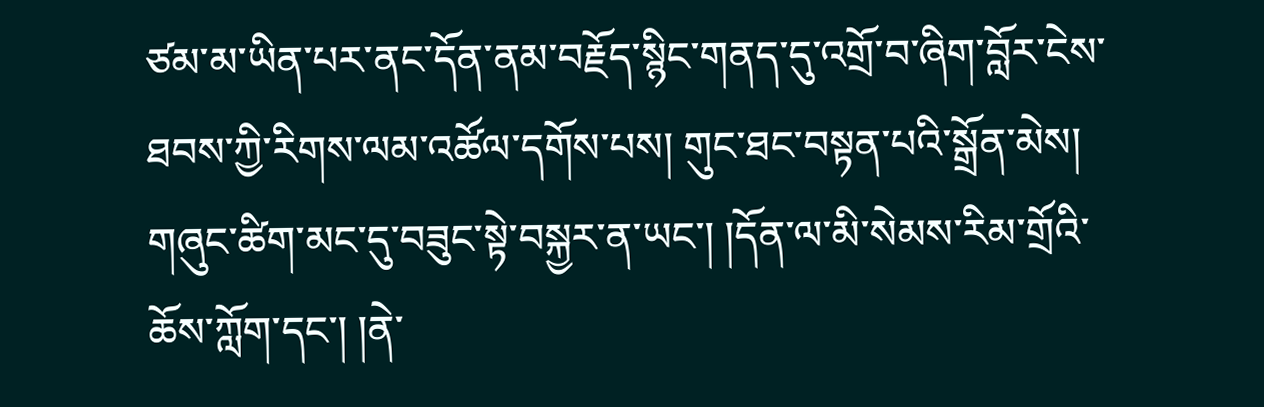ཙམ་མ་ཡིན་པར་ནང་དོན་ནམ་བརྗོད་སྙིང་གནད་དུ་འགྲོ་བ་ཞིག་བློར་ངེས་ཐབས་ཀྱི་རིགས་ལམ་འཚོལ་དགོས་པས། གུང་ཐང་བསྟན་པའི་སྒྲོན་མེས། གཞུང་ཚིག་མང་དུ་བཟུང་སྟེ་བསྐྱར་ན་ཡང་། །དོན་ལ་མི་སེམས་རིམ་གྲོའི་ཆོས་ཀློག་དང་། །ནེ་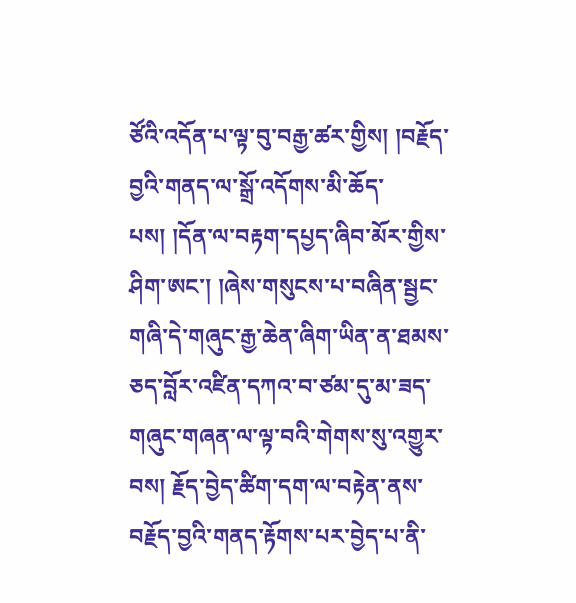ཙོའི་འདོན་པ་ལྟ་བུ་བརྒྱ་ཚར་གྱིས། །བརྗོད་བྱའི་གནད་ལ་སྒྲོ་འདོགས་མི་ཆོད་པས། །དོན་ལ་བརྟག་དཔྱད་ཞིབ་མོར་གྱིས་ཤིག་ཨང་། །ཞེས་གསུངས་པ་བཞིན་སྦྱང་གཞི་དེ་གཞུང་རྒྱ་ཆེན་ཞིག་ཡིན་ན་ཐམས་ཅད་བློར་འཛིན་དཀའ་བ་ཙམ་དུ་མ་ཟད་གཞུང་གཞན་ལ་ལྟ་བའི་གེགས་སུ་འགྱུར་བས། རྗོད་བྱེད་ཚིག་དག་ལ་བརྟེན་ནས་བརྗོད་བྱའི་གནད་རྟོགས་པར་བྱེད་པ་ནི་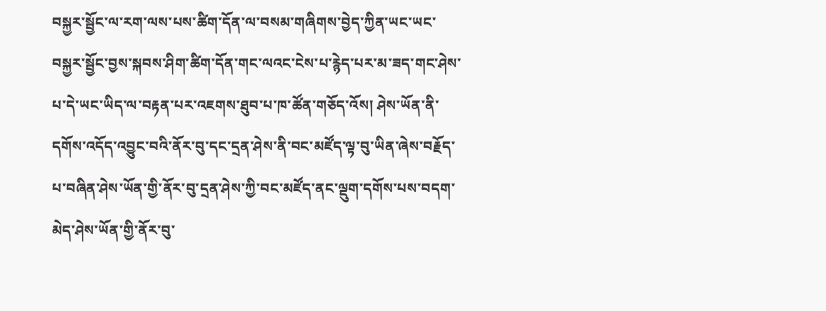བསྐྱར་སྦྱོང་ལ་རག་ལས་པས་ཚིག་དོན་ལ་བསམ་གཞིགས་བྱེད་ཀྱིན་ཡང་ཡང་བསྐྱར་སྦྱོང་བྱས་སྐབས་ཤིག་ཚིག་དོན་གང་ལའང་ངེས་པ་རྙེད་པར་མ་ཟད་གང་ཤེས་པ་དེ་ཡང་ཡིད་ལ་བརྟན་པར་འཇགས་ཐུབ་པ་ཁ་ཚོན་གཅོད་འོས། ཤེས་ཡོན་ནི་དགོས་འདོད་འབྱུང་བའི་ནོར་བུ་དང་དྲན་ཤེས་ནི་བང་མཛོད་ལྟ་བུ་ཡིན་ཞེས་བརྗོད་པ་བཞིན་ཤེས་ཡོན་གྱི་ནོར་བུ་དྲན་ཤེས་ཀྱི་བང་མཛོད་ནང་ལྡུག་དགོས་པས་བདག་མེད་ཤེས་ཡོན་གྱི་ནོར་བུ་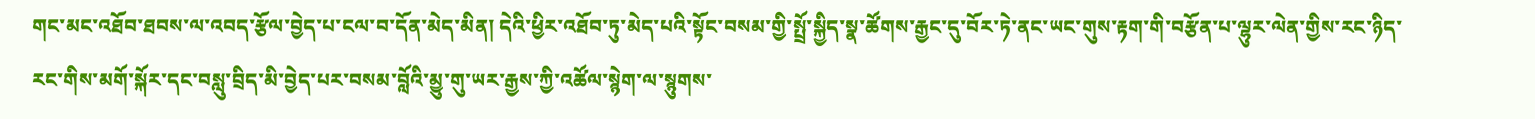གང་མང་འཐོབ་ཐབས་ལ་འབད་རྩོལ་བྱེད་པ་ངལ་བ་དོན་མེད་མིན། དེའི་ཕྱིར་འཐོབ་ཏུ་མེད་པའི་སྟོང་བསམ་གྱི་སྤྲོ་སྐྱིད་སྣ་ཚོགས་རྒྱང་དུ་བོར་ཏེ་ནང་ཡང་གུས་རྟག་གི་བརྩོན་པ་ལྷུར་ལེན་གྱིས་རང་ཉིད་རང་གིས་མགོ་སྐོར་དང་བསླུ་བྲིད་མི་བྱེད་པར་བསམ་བློའི་མྱུ་གུ་ཡར་རྒྱས་ཀྱི་འཚོལ་སྙེག་ལ་སྙུགས་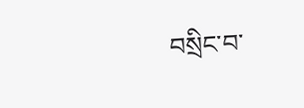བསྲིང་བ་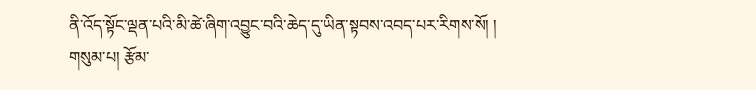ནི་འོད་སྟོང་ལྡན་པའི་མི་ཚེ་ཞིག་འབྱུང་བའི་ཆེད་དུ་ཡིན་སྟབས་འབད་པར་རིགས་སོ། །
གསུམ་པ། རྩོམ་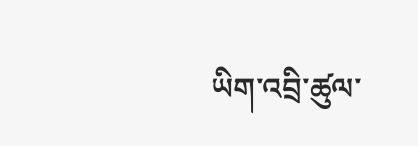ཡིག་འབྲི་ཚུལ་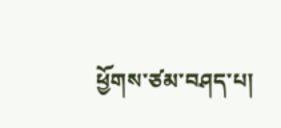ཕྱོགས་ཙམ་བཤད་པ།